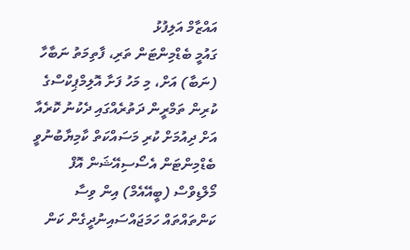އައްޒާމް އަލިފުޅު
ގައުމީ ބެޑްމިންޓަން ތަރި، ފާތިމަތު ނަބާހާ (ނަބާ) އަށް، މި މަހު ފަށާ އޮލިމްޕިކްސްގެ ކުރިން ތަމްރީން ދަތުރެއްގައި ދެކުނު ކޮރެއާ އަށް ދިއުމަށް ކުރި މަސައްކަތް ކާމިޔާބުނުވީ ބެޑްމިންޓަން އެސޯސިއޭޝަން އޮފް މޯލްޑިވްސް (ބީއޭއެމް) އިން ވިސާ ކަންތައްތައް ހަމަޖައްސައިނުދީގެން ކަން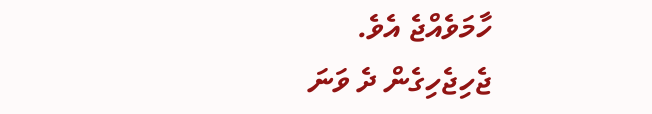ހާމަވެއްޖެ އެވެ.
ޖެހިޖެހިގެން ދެ ވަނަ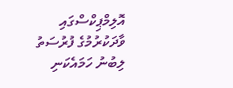އޮލިމްޕިކްސްގައި ވާދަކުރުމުގެ ފުރުސަތު ލިބުނު ހަމައެކަނި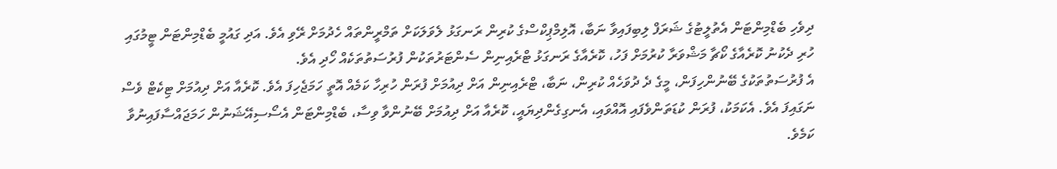ދިވެހި ބެޑްމިންޓަން އެތުލީޓުގެ ޝަރަފް ލިބިފައިވާ ނަބާ، އޮލިމްޕިކްސްގެ ކުރިން ރަނގަޅު ލެވަލަކަށް ތަމްރީންތައް ހެދުމަށް ރޭވި އެވެ. އަދި ގައުމީ ބެޑްމިންޓަން ޓީމުގައި ހުރި ދެކުނު ކޮރެއާގެ ކޯޗާ މަޝްވަރާ ކުރުމަށް ފަހު، ކޮރެއާގެ ރަނގަޅު ޓްރެއިނިން ސެންޓަރުތަކުން ފުރުސަތުތަކެއް ހޯދި އެވެ.
އެ ފުރުސަތުތަކުގެ ބޭނުންހިފަން، މީގެ ދެ ދުވަހެއް ކުރިން، ނަބާ، ޓްރެއިނިން އަށް ދިއުމަށް ފުރަން ހުރިހާ ކަމެއް އޮތީ ހަމަޖެހިފަ އެވެ. ކޮރެއާ އަށް ދިއުމަށް ޓިކެޓް ވެސް ނަގައިފަ އެވެ. އެކަމަކު، ފުރަން ކުޑަތަންވެފައި އޮއްވައި، އެނގިގެންދިޔައީ، ކޮރެއާ އަށް ދިއުމަށް ބޭނުންވާ ވިސާ، ބެޑްމިންޓަން އެސޯސިއޭޝަނުން ހަމަޖައްސާފައިނުވާ ކަމެވެ.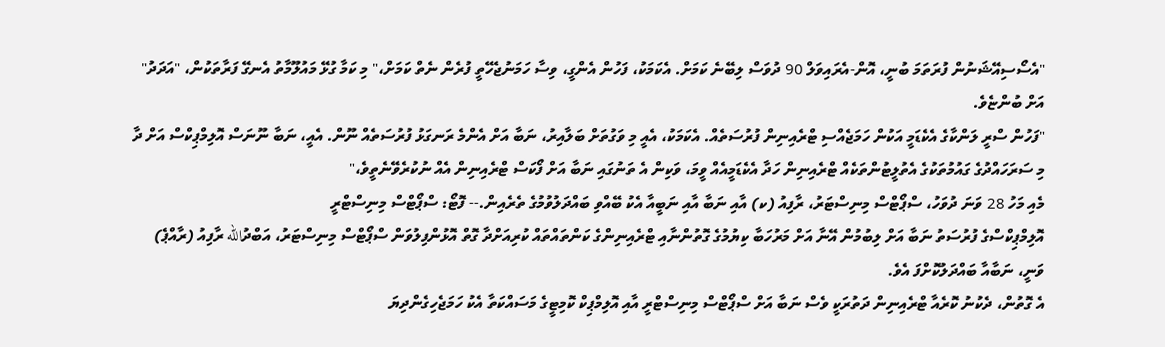"އެސޯސިއޭޝަނުން ފުރަތަމަ ބުނީ، އޮން-އެރައިވަލް 90 ދުވަސް ލިބޭނެ ކަމަށް. އެކަމަކު، ފަހުން އެންގީ، ވިސާ ހަމަނުޖެހޭތީ ފުރެން ނެތް ކަމަށް،" މި ކަމާ ގުޅޭ މައުލޫމާތު އެނގޭ ފަރާތަކުން، "އަދަދު" އަށް ބުންޏެވެ.
"ފަހުން ސްރީ ލަންކާގެ އެކެޑަމީ އަކުން ހަމަޖެއްސި ޓްރެއިނިން ފުރުސަތެއް. އެކަމަކު، އެއީ މި ވަގުތަށް ބަލާއިރު، ނަބާ އަށް އެންމެ ރަނގަޅު ފުރުސަތެއް ނޫން. އެއީ، ނަބާ ނޫނަސް އޮލިމްޕިކްސް އަށް ދާ މި ސަރަހައްދުގެ ގައުމުތަކުގެ އެތުލީޓުންތަކެއް ޓްރެއިނިން ހަދާ އެކެޑަމީއެއް ވީމަ، ވަކިން އެ ތަނުގައި ނަބާ އަށް ފޯކަސް ޓްރެއިނިން އެއް ނުކުރެވޭނެތީވެ،"
މެއި މަހު 28 ވަނަ ދުވަހު، ސްޕޯޓްސް މިނިސްޓަރު، ރާފިއު (ކ) އާއި ނަބާ އާއި ނަބީއާ އެކު ބޭއްވި ބައްދަލުވުމުގެ ތެރެއިން.-- ފޮޓޯ: ސްޕޯޓްސް މިނިސްޓްރީ
އޮލިމްޕިކްސްގެ ފުރުސަތު ނަބާ އަށް ލިބުމުން އޭނާ އަށް މަރުހަބާ ކިޔުމުގެ ގޮތުންނާއި ޓްރެއިނިންގެ ކަންތައްތައް ކުރިއަށްދާ ގޮތް އޮޅުންފިލުވަން ސްޕޯޓްސް މިނިސްޓަރު، އަބްދުالله ރާފިއު (ރާއްޕެ) ވަނީ، ނަބާއާ ބައްދަލުކޮށްފަ އެވެ.
އެ ގޮތުން، ދެކުނު ކޮރެއާ ޓްރެއިނިން ދަތުރަކީ ވެސް ނަބާ އަށް ސްޕޯޓްސް މިނިސްޓްރީ އާއި އޮލިމްޕިކް ކޮމިޓީގެ މަސައްކަތާ އެކު ހަމަޖެހިގެންދިޔަ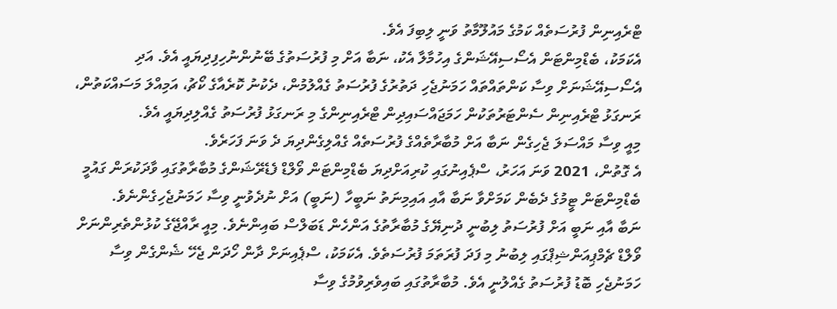ޓްރެއިނިން ފުރުސަތެއް ކަމުގެ މައުލޫމާތު ވަނީ ލިބިފަ އެވެ.
އެކަމަކު، ބެޑްމިންޓަން އެސޯސިއޭޝަންގެ އިހުމާލާ އެކު، ނަބާ އަށް މި ފުރުސަތުގެ ބޭނުންނުހިފިދިޔައީ އެވެ. އަދި އެސޯސިއޭޝަނަށް ވިސާ ކަންތައްތައް ހަމަނުޖެހި ދަތުރުގެ ފުރުސަތު ގެއްލުމުން، ދެކުނު ކޮރެއާގެ ކޯޗު، އަމިއްލަ މަސައްކަތުން، ރަނގަޅު ޓްރެއިނިން ސެންޓަރުތަކުން ހަމަޖައްސައިދިން ޓްރެއިނިންގެ މި ރަނގަޅު ފުރުސަތު ގެއްލިދިޔައީ އެވެ.
މިއީ ވިސާ މައްސަލަ ޖެހިގެން ނަބާ އަށް މުބާރާތެއްގެ ފުރުސަތެއް ގެއްލިގެންދިޔަ ދެ ވަނަ ފަހަރެވެ.
އެ ގޮތުން، 2021 ވަނަ އަހަރު، ސްޕެއިނުގައި ކުރިއަށްދިޔަ ބެޑްމިންޓަން ވޯލްޑް ފެޑެރޭޝަންގެ މުބާރާތުގައި ވާދަކުރަން ގައުމީ ބެޑްމިންޓަން ޓީމުގެ ދެބެން ކަމަށްވާ ނަބާ އާއި އައިމިނަތު ނަބީހާ (ނަބީ) އަށް ނުދެވުނީ ވިސާ ހަމަނުޖެހިގެންނެވެ.
ނަބާ އާއި ނަބީ އަށް ފުރުސަތު ލިބުނީ ދުނިޔޭގެ މުބާރާތުގެ އަންހެން ޑަބަލްސް ބައިންނެވެ. މިއީ ރާއްޖޭގެ ކުޅުންތެރިންނަށް ވޯލްޑް ޗެމްޕިއަންޝިޕްގައި ލިބުނު މި ފަދަ ފުރަތަމަ ފުރުސަތެވެ. އެކަމަކު، ސްޕެއިނަށް ދާން ހޯދަން ޖެހޭ ޝެންގެން ވިސާ ހަމަނުޖެހި ބޮޑު ފުރުސަތު ގެއްލުނީ އެވެ. މުބާރާތުގައި ބައިވެރިވުމުގެ ވިސާ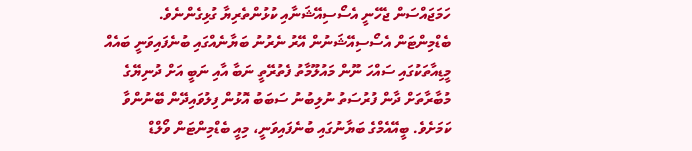ހަމަޖައްސަން ޖެހޭނީ އެސޯސިއޭޝަނާއި ކުޅުންތެރިޔާ ގުޅިގެންނެވެ.
ބެޑްމިންޓަން އެސޯސިއޭޝަނުން އޭރު ނެރުނު ބަޔާނެއްގައި ބުނެފައިވަނީ ބައެއް މީޑިއާތަކުގައި ސައްހަ ނޫން މައުލޫމާތު ފެތުރޭތީ ނަބާ އާއި ނަބީ އަށް ދުނިޔޭގެ މުބާރާތަށް ދާން ފުރުސަތު ނުލިބުނު ސަބަބު އޮޅުން ފިލުވައިދޭން ބޭނުންވާ ކަމަށެވެ. ބީއޭއެމްގެ ބަޔާނުގައި ބުނެފައިވަނީ، މިއީ ބެޑްމިންޓަން ވޯލްޑް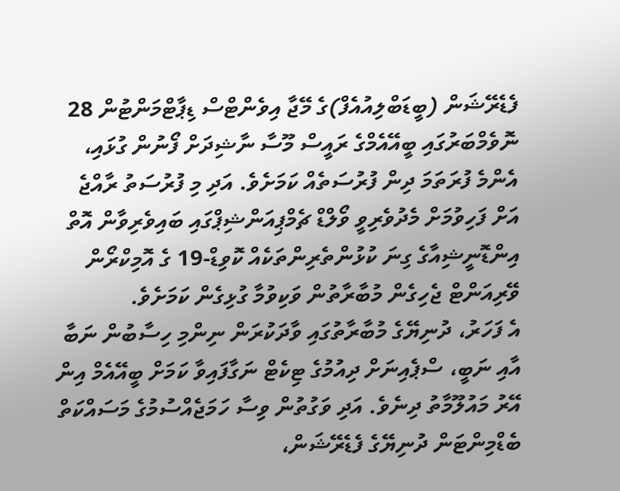ފެޑެރޭޝަން (ބީޑަބްލިއުއެފް)ގެ މޭޖާ އިވެންޓްސް ޑިޕާޓްމަންޓުން 28 ނޮވެމްބަރުގައި ބީއޭއެމްގެ ރައީސް މޫސާ ނާޝިދަށް ފޯނުން ގުޅައި، އެންމެ ފުރަތަމަ ދިން ފުރުސަތެއް ކަމަށެވެ. އަދި މި ފުރުސަތު ރާއްޖެ އަށް ފަހިވުމަށް މެދުވެރިވީ ވޯލްޑް ޗެމްޕިއަންޝިޕްގައި ބައިވެރިވާން އޮތް އިންޑޮނީޝިއާގެ ގިނަ ކުޅުންތެރިންތަކެއް ކޮވިޑް-19 ގެ އޮމިކްރޯން ވޭރިއަންޓް ޖެހިގެން މުބާރާތުން ވަކިވުމާ ގުޅިގެން ކަމަށެވެ.
އެ ފަހަރު، ދުނިޔޭގެ މުބާރާތުގައި ވާދަކުރަން ނިންމި ހިސާބުން ނަބާ އާއި ނަބީ، ސްޕެއިނަށް ދިއުމުގެ ޓިކެޓް ނަގާފައިވާ ކަމަށް ބީއޭއެމް އިން އޭރު މައުލޫމާތު ދިނެވެ. އަދި ވަގުތުން ވިސާ ހަމަޖެއްސުމުގެ މަސައްކަތް ބެޑްމިންޓަން ދުނިޔޭގެ ފެޑެރޭޝަން،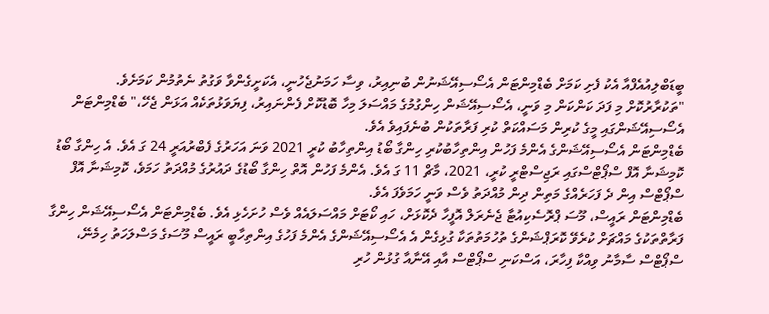ބީޑަބްލިއުއެފްއާ އެކު ފެށި ކަމަށް ބެޑްމިންޓަން އެސޯސިއޭޝަނުން ބުނިއިރު، ވިސާ ހަމަނުޖެހުނީ، އެކަށީގެންވާ ވަގުތު ނެތުމުން ކަމަށެވެ.
"ތަކުރާރުކޮށް މި ފަދަ ކަންކަން މި ވަނީ، އެސޯސިއޭޝަން ހިންގުމުގެ މައްސަލަ މިހާ ބޮޑުކޮށް ފެންނައިރު، ފިޔަވަޅުތަކެއް އަޅަން ޖެހޭ،" ބެޑްމިންޓަން އެސޯސިއޭޝަންގައި މީގެ ކުރިން މަސައްކަތް ކުރި ފަރާތަކުން ބުނެފައިވެ އެވެ.
ބެޑްމިންޓަން އެސޯސިއޭޝަންގެ އެންމެ ފަހުން އިންތިހާބުކުރި ހިންގާ ބޯޑު އިންތިހާބު ކުރީ 2021 ވަނަ އަހަރުގެ ފެބްރުއަރީ 24 ގަ އެވެ. އެ ހިންގާ ބޯޑު ކޮމިޝަނާ އޮފް ސްޕޯޓްސްގައި ރަޖިސްޓްރީ ކުރީ، 2021، މާޗް 11 ގަ އެވެ. އެންމެ ފަހުން އޮތް ހިންގާ ބޯޑުގެ ދައުރުގެ މުއްދަތު ހަމަވެ، ކޮމިޝަނާ އޮފް ސްޕޯޓްސް އިން ދެ ފަހަރެއްގެ މަތިން ދިން މުއްދަތު ވެސް ވަނީ ހަމަވެފަ އެވެ.
ބެޑްމިންޓަން ރައީސް، މޫސަ ޕްރޮސެކިއުޓާ ޖެނެރަލް އޮފީހާ ދެކޮޅަށް، ހައި ކޯޓަށް މައްސަލައެއް ވެސް ހުށަހެޅި އެވެ. ބެޑްމިންޓަން އެސޯސިއޭޝަން ހިންގާ ފަރާތްތަކުގެ މައްޗަށް ކުރެވޭ ކޮރަޕްޝަންގެ ތުހުމަތުތަކާ ގުޅިގެން އެ އެސޯސިއޭޝަންގެ އެންމެ ފަހުގެ އިންތިހާބީ ރައީސް މޫސަގެ މަސްލަހަތު ހިމެނޭ، ސްޕޯޓްސް ސާމާނު ވިއްކާ ފިހާރަ، އަސްކަނި ސްޕޯޓްސް އާއި އޭނާއާ ގުޅުން ހުރި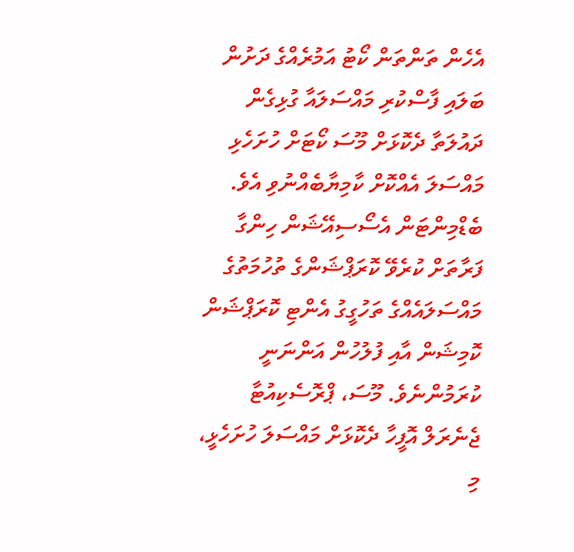އެހެން ތަންތަން ކޯޓު އަމުރެއްގެ ދަށުން ބަލައި ފާސްކުރި މައްސަލައާ ގުޅިގެން ދައުލަތާ ދެކޮޅަށް މޫސަ ކޯޓަށް ހުށަހެޅި މައްސަލަ އެއްކޮށް ކާމިޔާބެއްނުވި އެވެ.
ބެޑްމިންޓަން އެސޯސިއޭޝަން ހިންގާ ފަރާތަށް ކުރެވޭ ކޮރަޕްޝަންގެ ތުހުމަތުގެ މައްސަލައެއްގެ ތަހުގީގު އެންޓި ކޮރަޕްޝަން ކޮމިޝަން އާއި ފުލުހުން އަންނަނީ ކުރަމުންނެވެ. މޫސަ، ޕްރޮސެކިއުޓާ ޖެނެރަލް އޮފީހާ ދެކޮޅަށް މައްސަލަ ހުށަހެޅީ، މި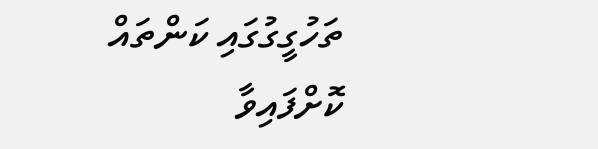ތަހުގީގުގައި ކަންތައް ކޮށްފައިވާ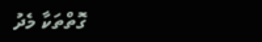ގޮތްތަކާ މެދު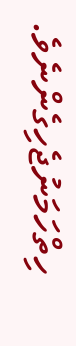ހިތްހަމަނުޖެހިގެންނެވެ.